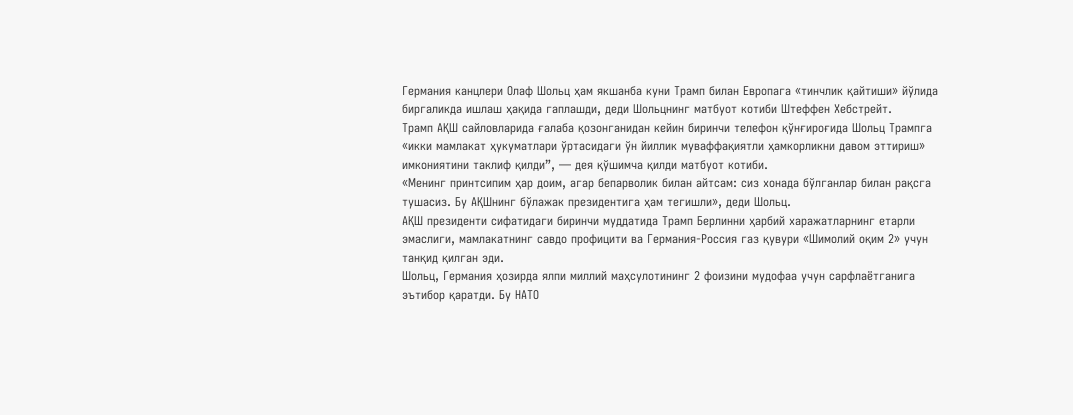Германия канцлери Олаф Шольц ҳам якшанба куни Трамп билан Европага «тинчлик қайтиши» йўлида биргаликда ишлаш ҳақида гаплашди, деди Шольцнинг матбуот котиби Штеффен Хебстрейт.
Трамп АҚШ сайловларида ғалаба қозонганидан кейин биринчи телефон қўнғироғида Шольц Трампга «икки мамлакат ҳукуматлари ўртасидаги ўн йиллик муваффақиятли ҳамкорликни давом эттириш» имкониятини таклиф қилди”, — дея қўшимча қилди матбуот котиби.
«Менинг принтсипим ҳар доим, агар бепарволик билан айтсам: сиз хонада бўлганлар билан рақсга тушасиз. Бу АҚШнинг бўлажак президентига ҳам тегишли», деди Шольц.
АҚШ президенти сифатидаги биринчи муддатида Трамп Берлинни ҳарбий харажатларнинг етарли эмаслиги, мамлакатнинг савдо профицити ва Германия-Россия газ қувури «Шимолий оқим 2» учун танқид қилган эди.
Шольц, Германия ҳозирда ялпи миллий маҳсулотининг 2 фоизини мудофаа учун сарфлаётганига эътибор қаратди. Бу НАТО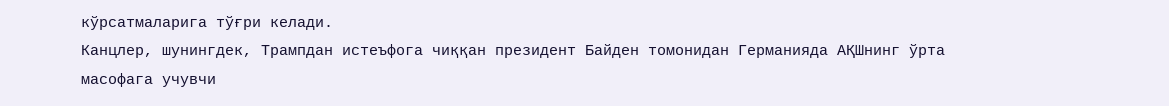кўрсатмаларига тўғри келади.
Канцлер, шунингдек, Трампдан истеъфога чиққан президент Байден томонидан Германияда АҚШнинг ўрта масофага учувчи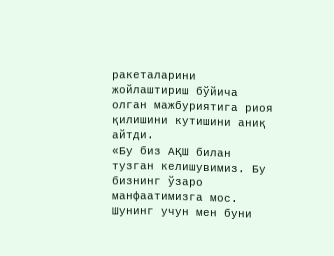ракеталарини жойлаштириш бўйича олган мажбуриятига риоя қилишини кутишини аниқ айтди.
«Бу биз АҚШ билан тузган келишувимиз. Бу бизнинг ўзаро манфаатимизга мос. Шунинг учун мен буни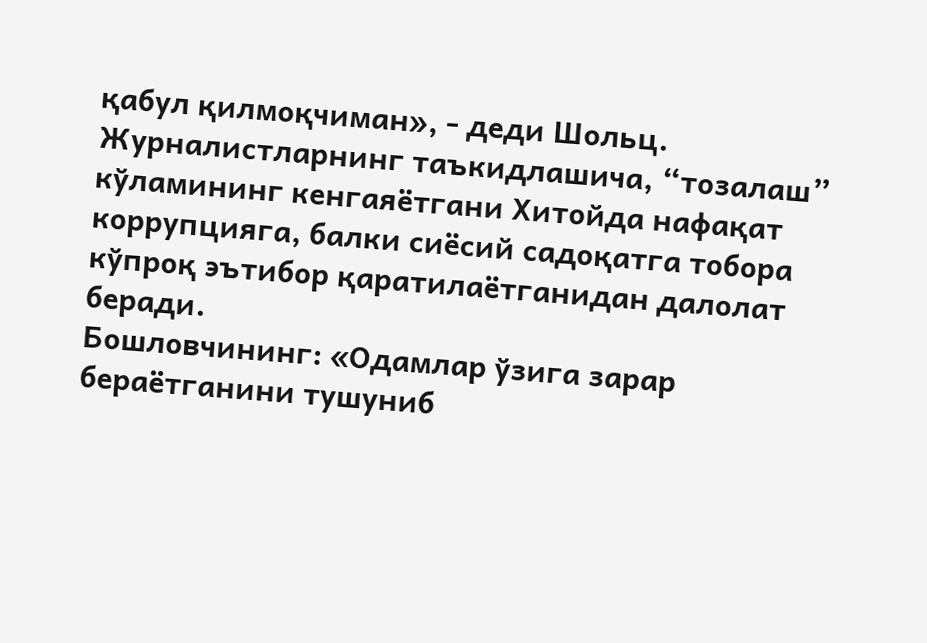қабул қилмоқчиман», - деди Шольц.
Журналистларнинг таъкидлашича, “тозалаш” кўламининг кенгаяётгани Хитойда нафақат коррупцияга, балки сиёсий садоқатга тобора кўпроқ эътибор қаратилаётганидан далолат беради.
Бошловчининг: «Одамлар ўзига зарар бераётганини тушуниб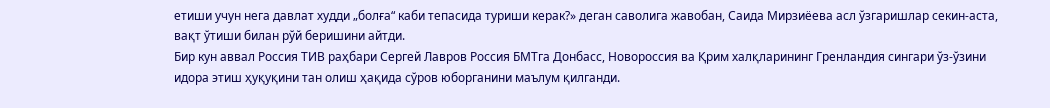етиши учун нега давлат худди „болға“ каби тепасида туриши керак?» деган саволига жавобан, Саида Мирзиёева асл ўзгаришлар секин-аста, вақт ўтиши билан рўй беришини айтди.
Бир кун аввал Россия ТИВ раҳбари Сергей Лавров Россия БМТга Донбасс, Новороссия ва Қрим халқларининг Гренландия сингари ўз-ўзини идора этиш ҳуқуқини тан олиш ҳақида сўров юборганини маълум қилганди.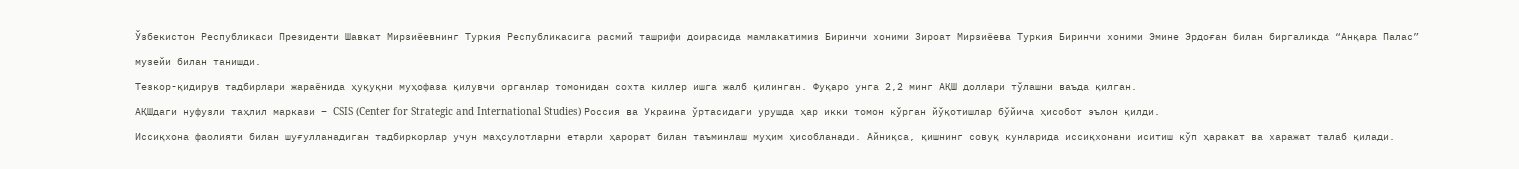Ўзбекистон Республикаси Президенти Шавкат Мирзиёевнинг Туркия Республикасига расмий ташрифи доирасида мамлакатимиз Биринчи хоними Зироат Мирзиёева Туркия Биринчи хоними Эмине Эрдоған билан биргаликда “Анқара Палас” музейи билан танишди.
Тезкор-қидирув тадбирлари жараёнида ҳуқуқни муҳофаза қилувчи органлар томонидан сохта киллер ишга жалб қилинган. Фуқаро унга 2,2 минг АҚШ доллари тўлашни ваъда қилган.
АҚШдаги нуфузли таҳлил маркази – CSIS (Center for Strategic and International Studies) Россия ва Украина ўртасидаги урушда ҳар икки томон кўрган йўқотишлар бўйича ҳисобот эълон қилди.
Иссиқхона фаолияти билан шуғулланадиган тадбиркорлар учун маҳсулотларни етарли ҳарорат билан таъминлаш муҳим ҳисобланади. Айниқса, қишнинг совуқ кунларида иссиқхонани иситиш кўп ҳаракат ва харажат талаб қилади.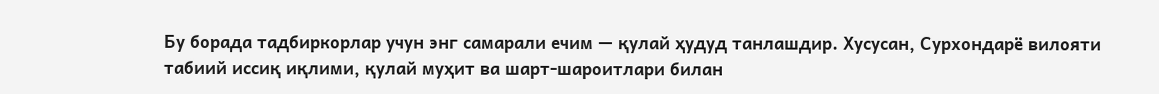Бу борада тадбиркорлар учун энг самарали ечим — қулай ҳудуд танлашдир. Хусусан, Сурхондарё вилояти табиий иссиқ иқлими, қулай муҳит ва шарт-шароитлари билан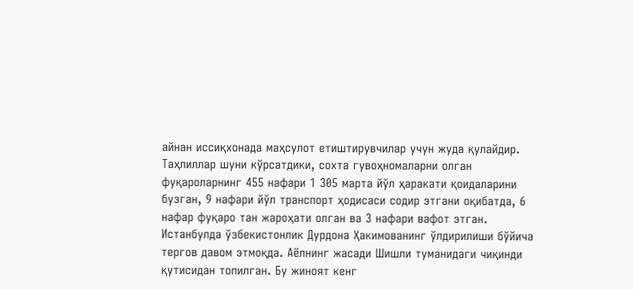айнан иссиқхонада маҳсулот етиштирувчилар учун жуда қулайдир.
Таҳлиллар шуни кўрсатдики, сохта гувоҳномаларни олган фуқароларнинг 455 нафари 1 305 марта йўл ҳаракати қоидаларини бузган, 9 нафари йўл транспорт ҳодисаси содир этгани оқибатда, 6 нафар фуқаро тан жароҳати олган ва 3 нафари вафот этган.
Истанбулда ўзбекистонлик Дурдона Ҳакимованинг ўлдирилиши бўйича тергов давом этмоқда. Аёлнинг жасади Шишли туманидаги чиқинди қутисидан топилган. Бу жиноят кенг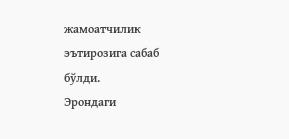жамоатчилик эътирозига сабаб бўлди.
Эрондаги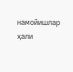намойишлар ҳали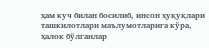ҳам куч билан босилиб, инсон ҳуқуқлари ташкилотлари маълумотларига кўра, ҳалок бўлганлар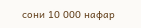сони 10 000 нафар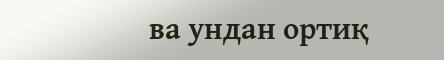ва ундан ортиқ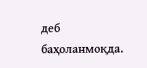деб баҳоланмоқда.